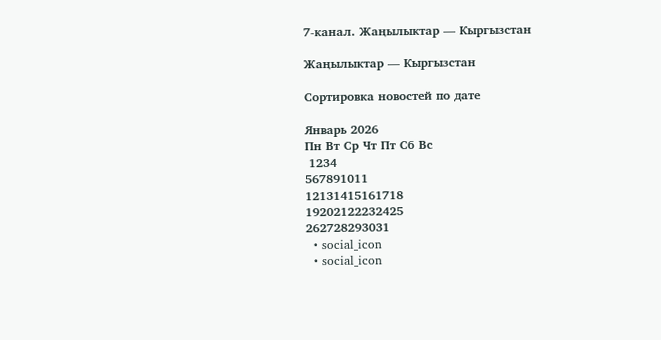7-канал. Жаңылыктар — Кыргызстан

Жаңылыктар — Кыргызстан

Сортировка новостей по дате

Январь 2026
Пн Вт Ср Чт Пт Сб Вс
 1234
567891011
12131415161718
19202122232425
262728293031
  • social_icon
  • social_icon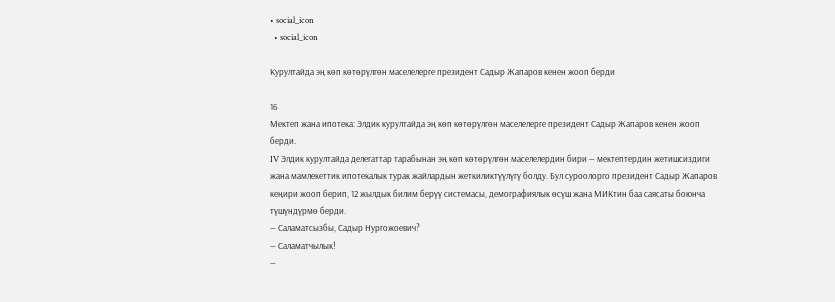• social_icon
  • social_icon

Курултайда эң көп көтөрүлгөн маселелерге президент Садыр Жапаров кенен жооп берди

16
Мектеп жана ипотека: Элдик курултайда эң көп көтөрүлгөн маселелерге президент Садыр Жапаров кенен жооп берди.
IV Элдик курултайда делегаттар тарабынан эң көп көтөрүлгөн маселелердин бири — мектептердин жетишсиздиги жана мамлекеттик ипотекалык турак жайлардын жеткиликтүүлүгү болду. Бул суроолорго президент Садыр Жапаров кеңири жооп берип, 12 жылдык билим берүү системасы, демографиялык өсүш жана МИКтин баа саясаты боюнча түшүндүрмө берди.
— Саламатсызбы, Садыр Нургожоевич?
— Саламатчылык!
—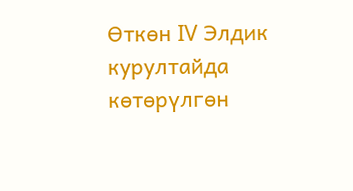Өткөн IV Элдик курултайда көтөрүлгөн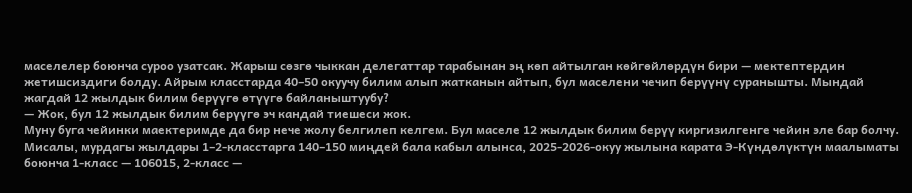маселелер боюнча суроо узатсак. Жарыш сөзгө чыккан делегаттар тарабынан эң көп айтылган көйгөйлөрдүн бири — мектептердин жетишсиздиги болду. Айрым класстарда 40–50 окуучу билим алып жатканын айтып, бул маселени чечип берүүнү суранышты. Мындай жагдай 12 жылдык билим берүүгө өтүүгө байланыштуубу?
— Жок, бул 12 жылдык билим берүүгө эч кандай тиешеси жок.
Муну буга чейинки маектеримде да бир нече жолу белгилеп келгем. Бул маселе 12 жылдык билим берүү киргизилгенге чейин эле бар болчу.
Мисалы, мурдагы жылдары 1–2-класстарга 140–150 миңдей бала кабыл алынса, 2025-2026-окуу жылына карата Э-Күндөлүктүн маалыматы боюнча 1-класс — 106015, 2-класс —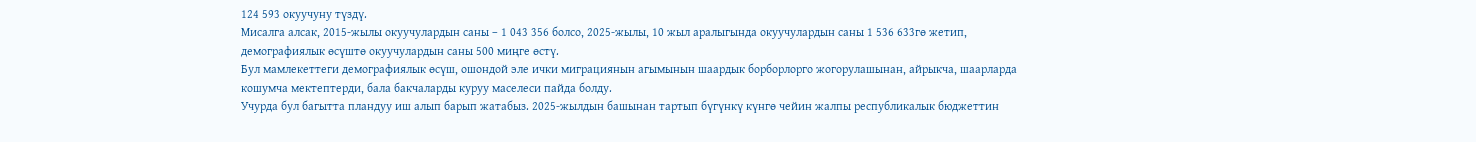124 593 окуучуну түздү.
Мисалга алсак, 2015-жылы окуучулардын саны – 1 043 356 болсо, 2025-жылы, 10 жыл аралыгында окуучулардын саны 1 536 633гө жетип, демографиялык өсүштө окуучулардын саны 500 миңге өстү.
Бул мамлекеттеги демографиялык өсүш, ошондой эле ички миграциянын агымынын шаардык борборлорго жогорулашынан, айрыкча, шаарларда кошумча мектептерди, бала бакчаларды куруу маселеси пайда болду.
Учурда бул багытта пландуу иш алып барып жатабыз. 2025-жылдын башынан тартып бүгүнкү күнгө чейин жалпы республикалык бюджеттин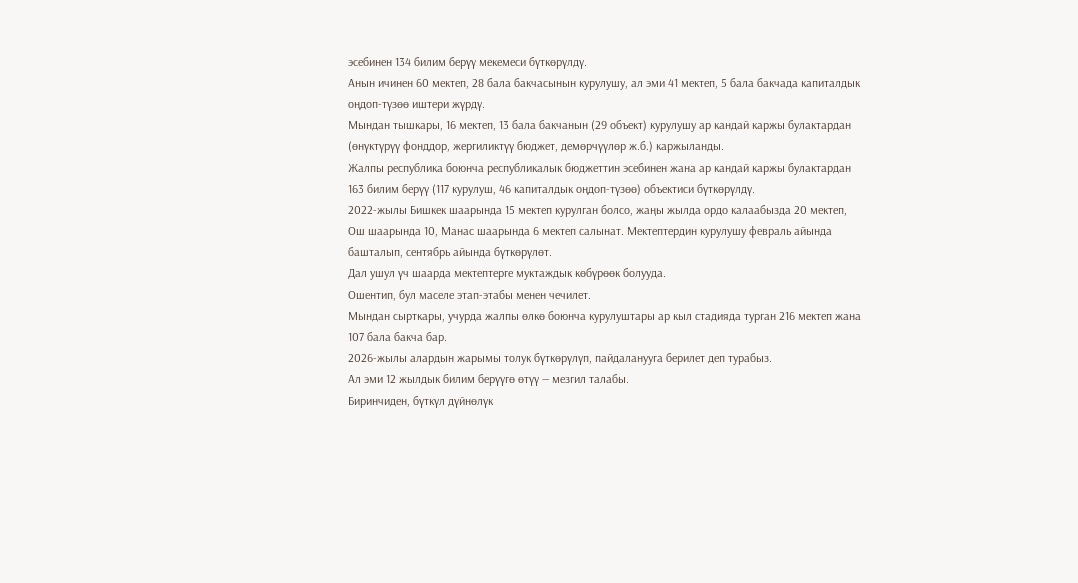эсебинен 134 билим берүү мекемеси бүткөрүлдү.
Анын ичинен 60 мектеп, 28 бала бакчасынын курулушу, ал эми 41 мектеп, 5 бала бакчада капиталдык оңдоп-түзөө иштери жүрдү.
Мындан тышкары, 16 мектеп, 13 бала бакчанын (29 объект) курулушу ар кандай каржы булактардан (өнүктүрүү фонддор, жергиликтүү бюджет, демөрчүүлөр ж.б.) каржыланды.
Жалпы республика боюнча республикалык бюджеттин эсебинен жана ар кандай каржы булактардан 163 билим берүү (117 курулуш, 46 капиталдык оңдоп-түзөө) объектиси бүткөрүлдү.
2022-жылы Бишкек шаарында 15 мектеп курулган болсо, жаңы жылда ордо калаабызда 20 мектеп, Ош шаарында 10, Манас шаарында 6 мектеп салынат. Мектептердин курулушу февраль айында башталып, сентябрь айында бүткөрүлөт.
Дал ушул үч шаарда мектептерге муктаждык көбүрөөк болууда.
Ошентип, бул маселе этап-этабы менен чечилет.
Мындан сырткары, учурда жалпы өлкө боюнча курулуштары ар кыл стадияда турган 216 мектеп жана 107 бала бакча бар.
2026-жылы алардын жарымы толук бүткөрүлүп, пайдаланууга берилет деп турабыз.
Ал эми 12 жылдык билим берүүгө өтүү — мезгил талабы.
Биринчиден, бүткүл дүйнөлүк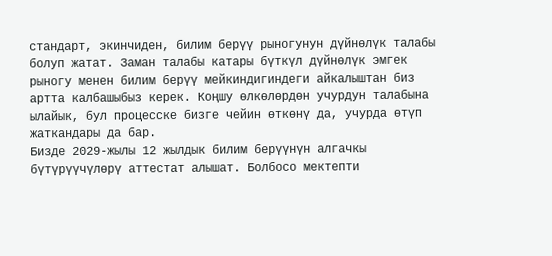стандарт, экинчиден, билим берүү рыногунун дүйнөлүк талабы болуп жатат. Заман талабы катары бүткүл дүйнөлүк эмгек рыногу менен билим берүү мейкиндигиндеги айкалыштан биз артта калбашыбыз керек. Коңшу өлкөлөрдөн учурдун талабына ылайык, бул процесске бизге чейин өткөнү да, учурда өтүп жаткандары да бар.
Бизде 2029-жылы 12 жылдык билим берүүнүн алгачкы бүтүрүүчүлөрү аттестат алышат. Болбосо мектепти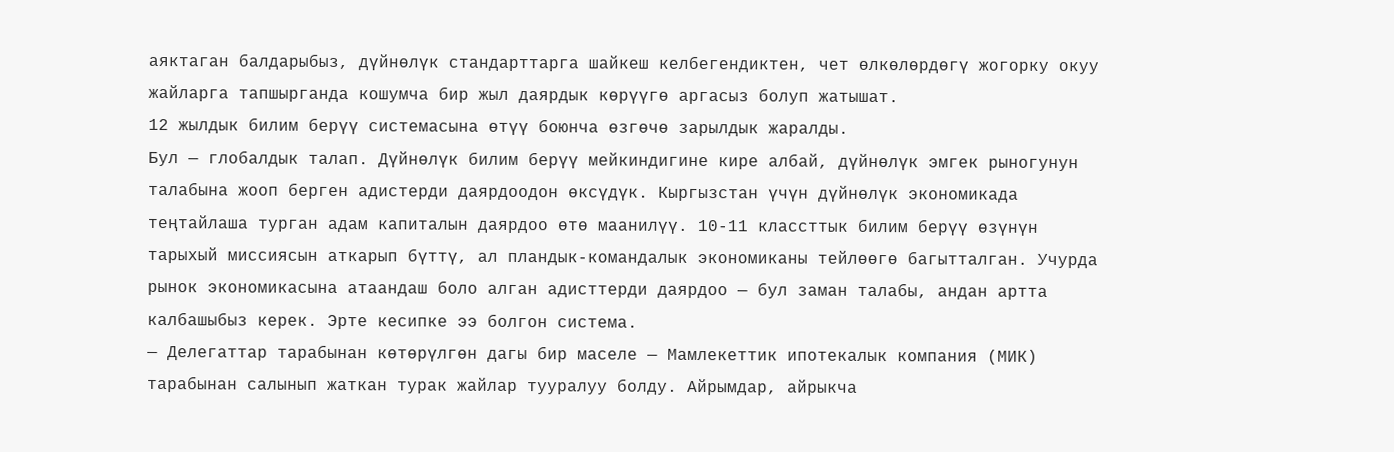аяктаган балдарыбыз, дүйнөлүк стандарттарга шайкеш келбегендиктен, чет өлкөлөрдөгү жогорку окуу жайларга тапшырганда кошумча бир жыл даярдык көрүүгө аргасыз болуп жатышат.
12 жылдык билим берүү системасына өтүү боюнча өзгөчө зарылдык жаралды.
Бул — глобалдык талап. Дүйнөлүк билим берүү мейкиндигине кире албай, дүйнөлүк эмгек рыногунун талабына жооп берген адистерди даярдоодон өксүдүк. Кыргызстан үчүн дүйнөлүк экономикада теңтайлаша турган адам капиталын даярдоо өтө маанилүү. 10-11 классттык билим берүү өзүнүн тарыхый миссиясын аткарып бүттү, ал пландык-командалык экономиканы тейлөөгө багытталган. Учурда рынок экономикасына атаандаш боло алган адисттерди даярдоо — бул заман талабы, андан артта калбашыбыз керек. Эрте кесипке ээ болгон система.
— Делегаттар тарабынан көтөрүлгөн дагы бир маселе — Мамлекеттик ипотекалык компания (МИК) тарабынан салынып жаткан турак жайлар тууралуу болду. Айрымдар, айрыкча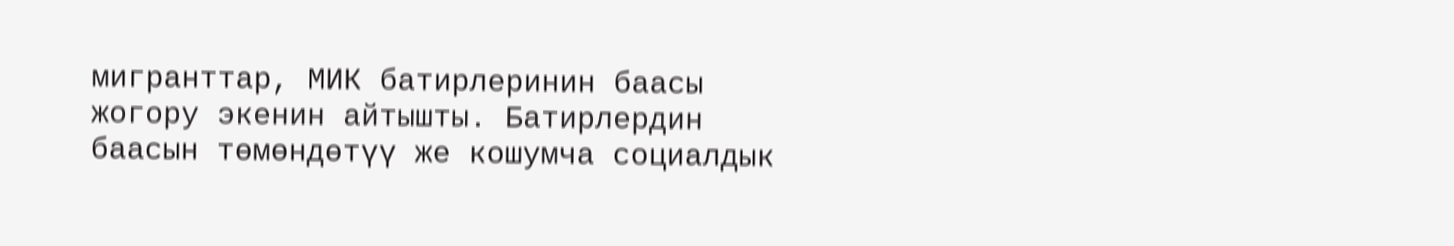мигранттар, МИК батирлеринин баасы жогору экенин айтышты. Батирлердин баасын төмөндөтүү же кошумча социалдык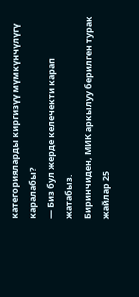категорияларды киргизүү мүмкүнчүлүгү каралабы?
— Биз бул жерде келечекти карап жатабыз.
Биринчиден, МИК аркылуу берилген турак жайлар 25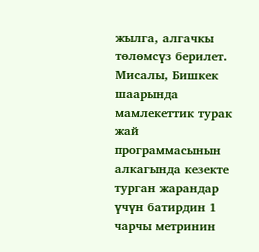жылга, алгачкы төлөмсүз берилет. Мисалы, Бишкек шаарында мамлекеттик турак жай программасынын алкагында кезекте турган жарандар үчүн батирдин 1 чарчы метринин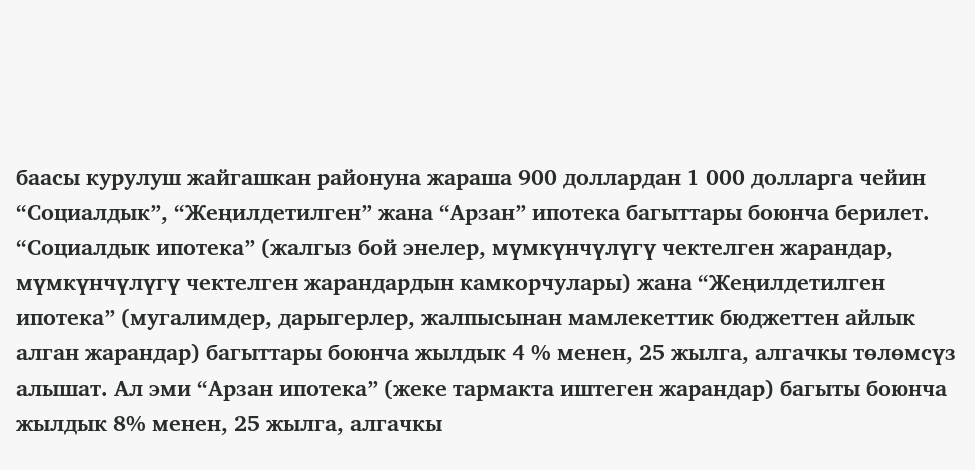баасы курулуш жайгашкан районуна жараша 900 доллардан 1 000 долларга чейин “Социалдык”, “Жеңилдетилген” жана “Арзан” ипотека багыттары боюнча берилет.
“Социалдык ипотека” (жалгыз бой энелер, мүмкүнчүлүгү чектелген жарандар, мүмкүнчүлүгү чектелген жарандардын камкорчулары) жана “Жеңилдетилген ипотека” (мугалимдер, дарыгерлер, жалпысынан мамлекеттик бюджеттен айлык алган жарандар) багыттары боюнча жылдык 4 % менен, 25 жылга, алгачкы төлөмсүз алышат. Ал эми “Арзан ипотека” (жеке тармакта иштеген жарандар) багыты боюнча жылдык 8% менен, 25 жылга, алгачкы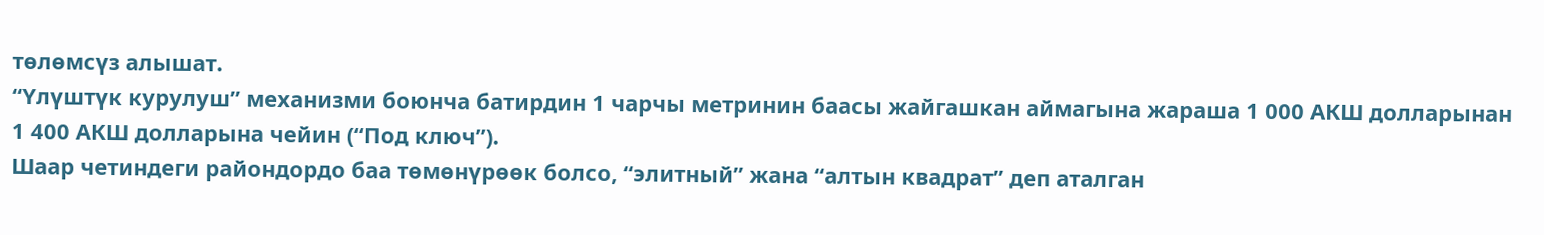төлөмсүз алышат.
“Үлүштүк курулуш” механизми боюнча батирдин 1 чарчы метринин баасы жайгашкан аймагына жараша 1 000 АКШ долларынан 1 400 АКШ долларына чейин (“Под ключ”).
Шаар четиндеги райондордо баа төмөнүрөөк болсо, “элитный” жана “алтын квадрат” деп аталган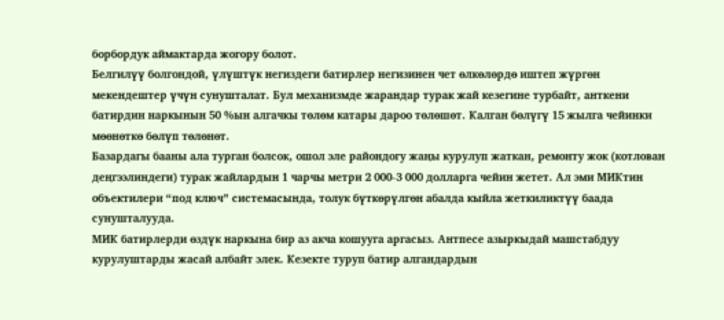борбордук аймактарда жогору болот.
Белгилүү болгондой, үлүштүк негиздеги батирлер негизинен чет өлкөлөрдө иштеп жүргөн мекендештер үчүн сунушталат. Бул механизмде жарандар турак жай кезегине турбайт, анткени батирдин наркынын 50 %ын алгачкы төлөм катары дароо төлөшөт. Калган бөлүгү 15 жылга чейинки мөөнөткө бөлүп төлөнөт.
Базардагы бааны ала турган болсок, ошол эле райондогу жаңы курулуп жаткан, ремонту жок (котлован деңгээлиндеги) турак жайлардын 1 чарчы метри 2 000-3 000 долларга чейин жетет. Ал эми МИКтин объектилери “под ключ” системасында, толук бүткөрүлгөн абалда кыйла жеткиликтүү баада сунушталууда.
МИК батирлерди өздүк наркына бир аз акча кошууга аргасыз. Антпесе азыркыдай машстабдуу курулуштарды жасай албайт элек. Кезекте туруп батир алгандардын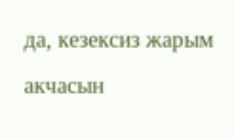да, кезексиз жарым акчасын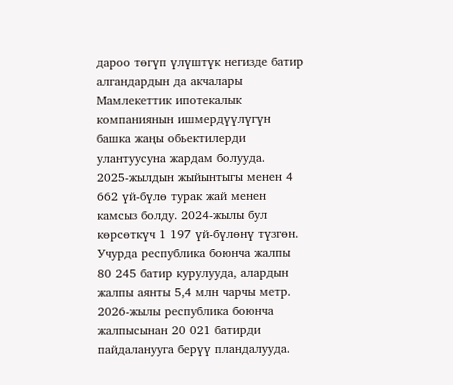дароо төгүп үлүштүк негизде батир алгандардын да акчалары Мамлекеттик ипотекалык компаниянын ишмердүүлүгүн башка жаңы обьектилерди улантуусуна жардам болууда.
2025-жылдын жыйынтыгы менен 4 662 үй-бүлө турак жай менен камсыз болду. 2024-жылы бул көрсөткүч 1 197 үй-бүлөнү түзгөн. Учурда республика боюнча жалпы 80 245 батир курулууда, алардын жалпы аянты 5,4 млн чарчы метр.
2026-жылы республика боюнча жалпысынан 20 021 батирди пайдаланууга берүү пландалууда.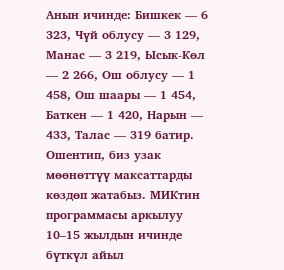Анын ичинде: Бишкек — 6 323, Чүй облусу — 3 129, Манас — 3 219, Ысык-Көл — 2 266, Ош облусу — 1 458, Ош шаары — 1 454, Баткен — 1 420, Нарын — 433, Талас — 319 батир.
Ошентип, биз узак мөөнөттүү максаттарды көздөп жатабыз. МИКтин программасы аркылуу 10–15 жылдын ичинде бүткүл айыл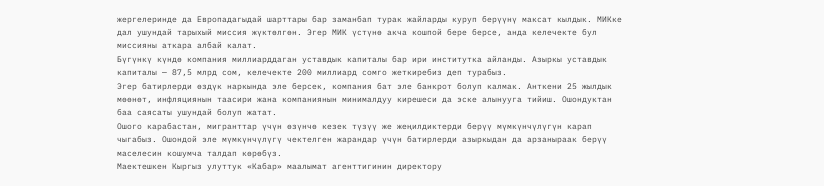жергелеринде да Европадагыдай шарттары бар заманбап турак жайларды куруп берүүнү максат кылдык. МИКке дал ушундай тарыхый миссия жүктөлгөн. Эгер МИК үстүнө акча кошпой бере берсе, анда келечекте бул миссияны аткара албай калат.
Бүгүнкү күндө компания миллиарддаган уставдык капиталы бар ири институтка айланды. Азыркы уставдык капиталы — 87,5 млрд сом, келечекте 200 миллиард сомго жеткиребиз деп турабыз.
Эгер батирлерди өздүк наркында эле берсек, компания бат эле банкрот болуп калмак. Анткени 25 жылдык мөөнөт, инфляциянын таасири жана компаниянын минималдуу кирешеси да эске алынууга тийиш. Ошондуктан баа саясаты ушундай болуп жатат.
Ошого карабастан, мигранттар үчүн өзүнчө кезек түзүү же жеңилдиктерди берүү мүмкүнчүлүгүн карап чыгабыз. Ошондой эле мүмкүнчүлүгү чектелген жарандар үчүн батирлерди азыркыдан да арзаныраак берүү маселесин кошумча талдап көрөбүз.
Маектешкен Кыргыз улуттук «Кабар» маалымат агенттигинин директору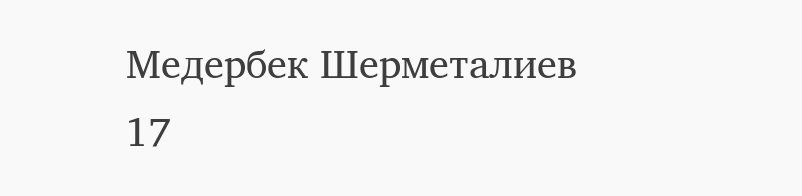Медербек Шерметалиев
17